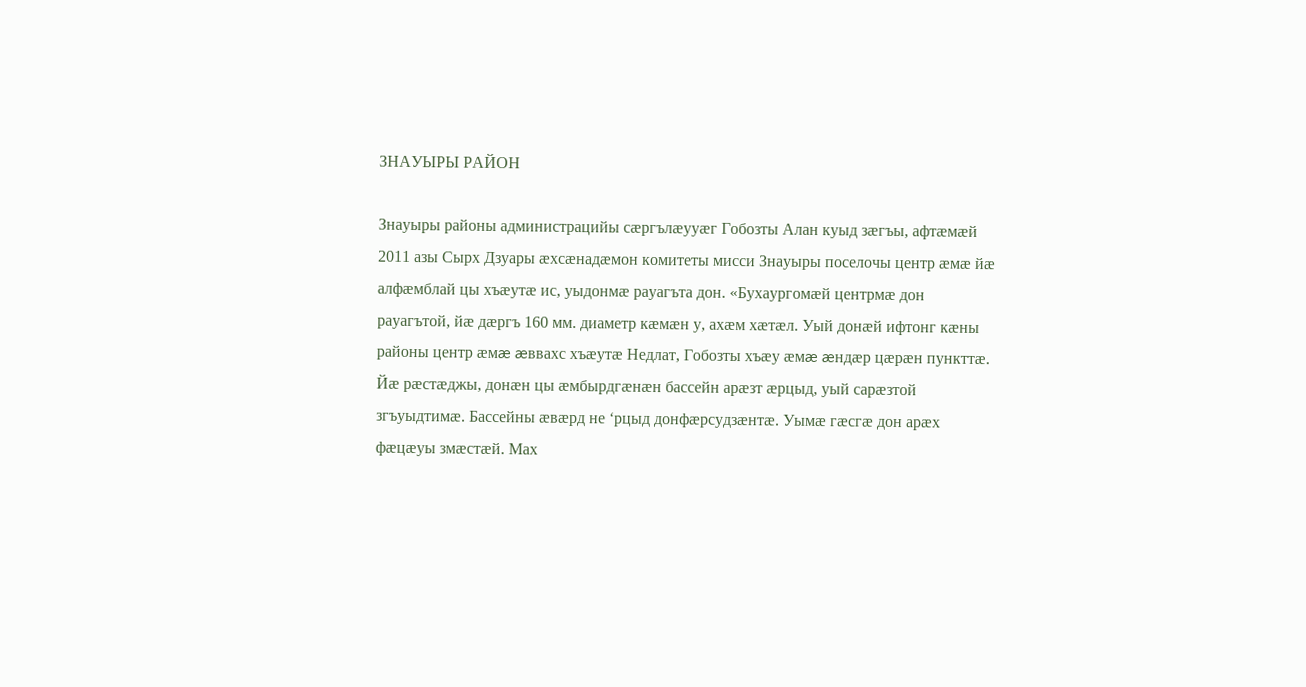ЗНАУЫРЫ РАЙОН

Знауыры районы администрацийы сæргълæууæг Гобозты Алан куыд зæгъы, афтæмæй 2011 азы Сырх Дзуары æхсæнадæмон комитеты мисси Знауыры поселочы центр æмæ йæ алфæмблай цы хъæутæ ис, уыдонмæ рауагъта дон. «Бухаургомæй центрмæ дон рауагътой, йæ дæргъ 160 мм. диаметр кæмæн у, ахæм хæтæл. Уый донæй ифтонг кæны районы центр æмæ æввахс хъæутæ Недлат, Гобозты хъæу æмæ æндæр цæрæн пункттæ. Йæ рæстæджы, донæн цы æмбырдгæнæн бассейн арæзт æрцыд, уый сарæзтой згъуыдтимæ. Бассейны æвæрд не ‘рцыд донфæрсудзæнтæ. Уымæ гæсгæ дон арæх фæцæуы змæстæй. Мах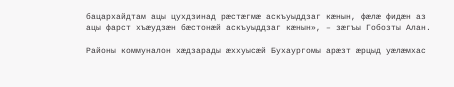бацархайдтам ацы цухдзинад рæстæгмæ аскъуыддзаг кæнын, фæлæ фидæн аз ацы фарст хъæудзæн бæстонæй аскъуыддзаг кæнын», – зæгъы Гобозты Алан.

Районы коммуналон хæдзарады æххуысæй Бухаургомы арæзт æрцыд уæлæмхас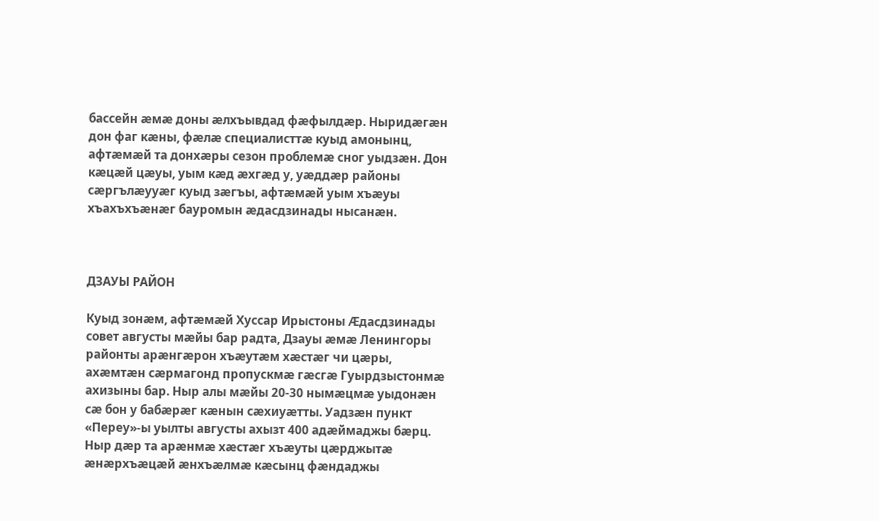бассейн æмæ доны æлхъывдад фæфылдæр. Ныридæгæн дон фаг кæны, фæлæ специалисттæ куыд амонынц, афтæмæй та донхæры сезон проблемæ сног уыдзæн. Дон кæцæй цæуы, уым кæд æхгæд у, уæддæр районы сæргълæууæг куыд зæгъы, афтæмæй уым хъæуы хъахъхъæнæг бауромын æдасдзинады нысанæн.



ДЗАУЫ РАЙОН

Куыд зонæм, афтæмæй Хуссар Ирыстоны Æдасдзинады совет августы мæйы бар радта, Дзауы æмæ Ленингоры районты арæнгæрон хъæутæм хæстæг чи цæры, ахæмтæн сæрмагонд пропускмæ гæсгæ Гуырдзыстонмæ ахизыны бар. Ныр алы мæйы 20-30 нымæцмæ уыдонæн сæ бон у бабæрæг кæнын сæхиуæтты. Уадзæн пункт «Переу»-ы уылты августы ахызт 400 адæймаджы бæрц. Ныр дæр та арæнмæ хæстæг хъæуты цæрджытæ æнæрхъæцæй æнхъæлмæ кæсынц фæндаджы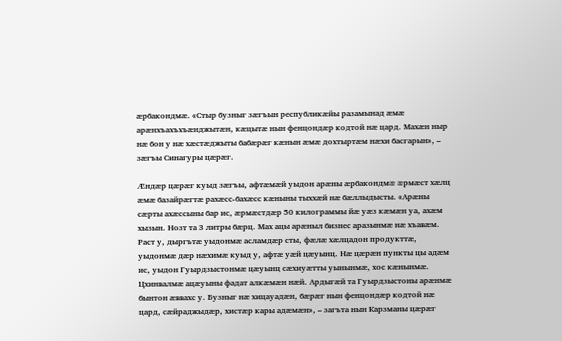æрбакондмæ. «Стыр бузныг зæгъын республикæйы разамынад æмæ арæнхъахъхъæнджытæн, кæцытæ нын фенцондæр кодтой нæ цард. Махæн ныр нæ бон у нæ хæстæджыты бабæрæг кæнын æмæ дохтыртæм нæхи басгарын», – зæгъы Синагуры цæрæг.

Æндæр цæрæг куыд зæгъы, афтæмæй уыдон арæны æрбакондмæ æрмæст хæлц æмæ базайрæгтæ рахæсс-бахæсс кæныны тыххæй нæ бæллыдысты. «Арæны сæрты ахæссыны бар ис, æрмæстдæр 50 килограммы йæ уæз кæмæн уа, ахæм хызын. Нозт та 3 литры бæрц. Мах ацы арæныл бизнес аразынмæ нæ хъавæм. Раст у, дыргътæ уыдонмæ асламдæр сты, фæлæ хæлцадон продукттæ, уыдонмæ дæр нæхимæ куыд у, афтæ уæй цæуынц. Нæ цæрæн пункты цы адæм ис, уыдон Гуырдзыстонмæ цæуынц сæхиуæтты уынынмæ, хос кæнынмæ. Цхинвалмæ ацæуыны фадат алкæмæн нæй. Ардыгæй та Гуырдзыстоны арæнмæ бынтон æввахс у. Бузныг нæ хицауадæн, бæрæг нын фенцондæр кодтой нæ цард, сæйраджыдæр, хистæр кары адæмæн», – загъта нын Карзманы цæрæг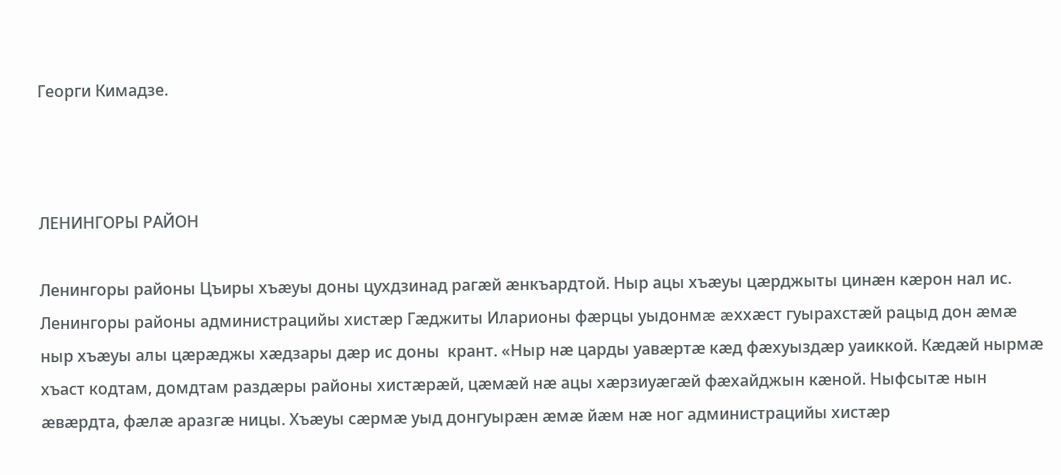Георги Кимадзе.



ЛЕНИНГОРЫ РАЙОН

Ленингоры районы Цъиры хъæуы доны цухдзинад рагæй æнкъардтой. Ныр ацы хъæуы цæрджыты цинæн кæрон нал ис. Ленингоры районы администрацийы хистæр Гæджиты Иларионы фæрцы уыдонмæ æххæст гуырахстæй рацыд дон æмæ ныр хъæуы алы цæрæджы хæдзары дæр ис доны  крант. «Ныр нæ царды уавæртæ кæд фæхуыздæр уаиккой. Кæдæй нырмæ хъаст кодтам, домдтам раздæры районы хистæрæй, цæмæй нæ ацы хæрзиуæгæй фæхайджын кæной. Ныфсытæ нын æвæрдта, фæлæ аразгæ ницы. Хъæуы сæрмæ уыд донгуырæн æмæ йæм нæ ног администрацийы хистæр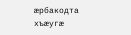æрбакодта хъæугæ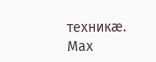техникæ. Мах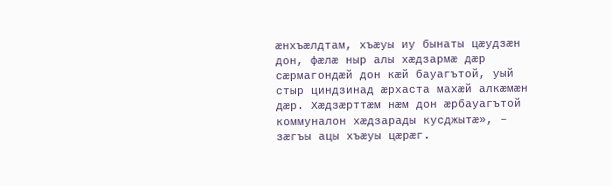æнхъæлдтам, хъæуы иу бынаты цæудзæн дон, фæлæ ныр алы хæдзармæ дæр сæрмагондæй дон кæй бауагътой, уый стыр циндзинад æрхаста махæй алкæмæн дæр. Хæдзæрттæм нæм дон æрбауагътой коммуналон хæдзарады кусджытæ», – зæгъы ацы хъæуы цæрæг.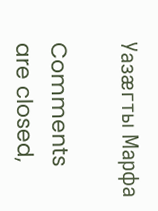Уазæгты Марфа

Comments are closed,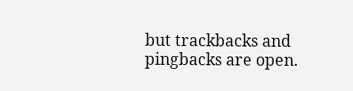but trackbacks and pingbacks are open.